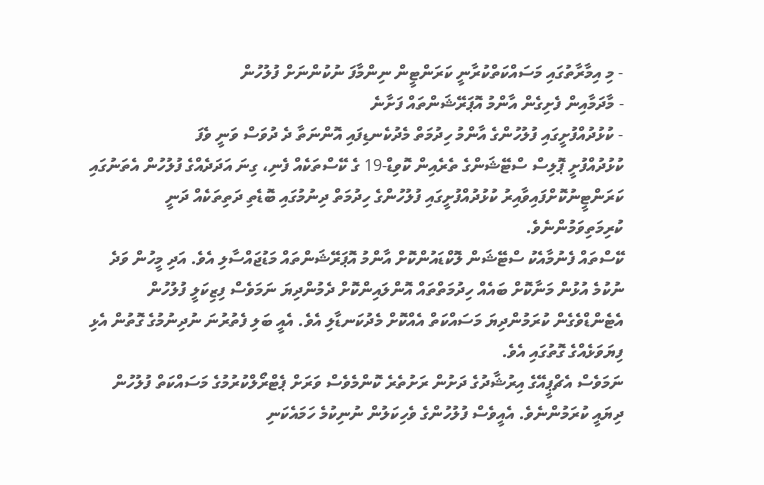- މި އިމާރާތުގައި މަސައްކަތްކުރާނީ ކަރަންޓީން ނިންމާފަ ނުކުންނަށް ފުލުހުން
- މާދަމާއިން ފެށިގެން އާންމު އޮޕަރޭޝަންތައް ފަށާނެ
- ކުޅުދުއްފުށީގައި ފުލުހުންގެ އާންމު ހިދުމަތް މެދުކެނޑިފައި އޮންނަތާ ދެ ދުވަސް ވަނީ ވެފަ
ކުޅުދުއްފުށީ ޕޮލިސް ސްޓޭޝަންގެ ތެރެއިން ކޮވިޑް-19 ގެ ކޭސްތަކެއް ފެނި، ގިނަ އަދަދެއްގެ ފުލުހުން އެތަނުގައި ކަރަންޓީނުކޮށްފައިވާއިރު ކުޅުދުއްފުށީގައި ފުލުހުންގެ ހިދުމަތް ދިނުމުގައި ބޮޑެތި ދަތިތަކެއް ދަނީ ކުރިމަތިވަމުންނެވެ.
ކޭސްތައް ފެނުމާއެކު ސްޓޭޝަން ލޮކްޑައުންކޮށް އާންމު އޮޕަރޭޝަންތައް މަޑުޖައްސާލި އެވެ. އަދި މީހުން ވަދެ ނުކުމެ އުޅުން މަނާކޮށް ބައެއް ހިދުމަތްތައް އޮންލައިންކޮށް ދެމުންދިޔަ ނަމަވެސް ފިޒިކަލީ ފުލުހުން އެޓެންޑްވެގެން ކުރަމުންދިޔަ މަސައްކަތް އެއްކޮށް މެދުކަނޑާލި އެވެ. އެއީ ބަލި ފެތުރުނަ ނުދިނުމުގެ ގޮތުން އެޅި ފިޔަވަޅެއްގެ ގޮތުގައި އެވެ.
ނަމަވެސް އެޗްޕީއޭގެ އިރުޝާދުގެ ދަށުން ރަށުތެރެ ކޮންމެވެސް ވަރަށް ޕެޓްރޯލްކުރުމުގެ މަސައްކަތް ފުލުހުން ދިޔައީ ކުރަމުންނެވެ. އެއީވެސް ފުލުހުންގެ ވެހިކަލުން ނުނިކުމެ ހަމައެކަނި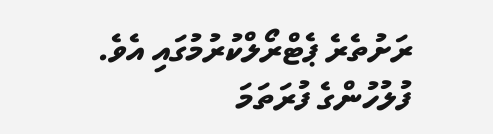ރަށުތެރެ ޕެޓްރޯލްކުރުމުގައި އެވެ.
ފުލުހުންގެ ފުރަތަމަ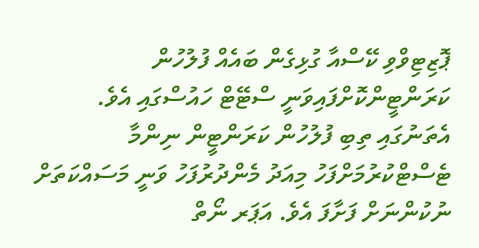ޕޮޒިޓިވްވި ކޭސްއާ ގުޅިގެން ބައެއް ފުލުހުން ކަރަންޓީންކޮށްފައިވަނީ ސްޓޭޓް ހައުސްގައި އެވެ. އެތަނުގައި ތިބި ފުލުހުން ކަރަންޓީން ނިންމާ ޓެސްޓްކުރުމަށްފަހު މިއަދު މެންދުރުފަހު ވަނީ މަސައްކަތަށް ނުކުންނަށް ފަށާފަ އެވެ. އަޕަރ ނޯތް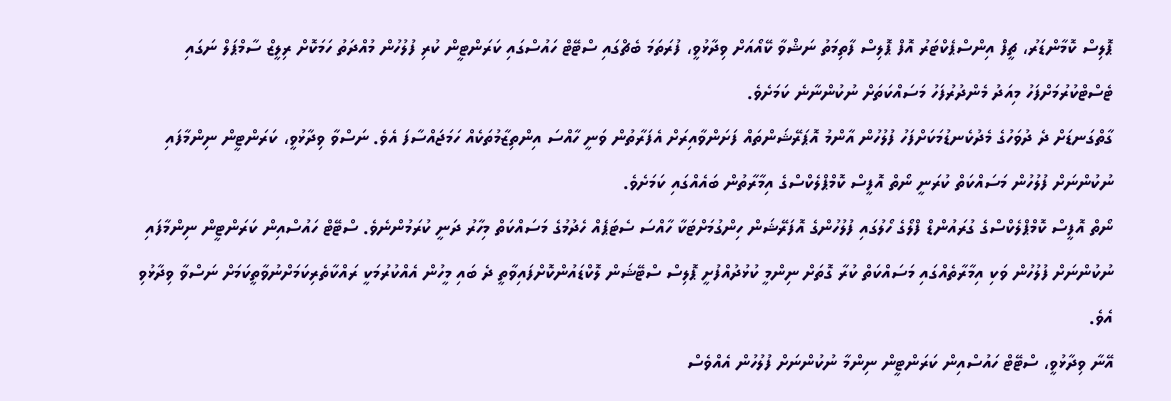ޕޮލިސް ކޮމާންޑަރު، ޗީފް އިންސްޕެކްޓަރު އޮފް ޕޮލިސް ފާތިމަތު ނަޝްވާ ކޭއޯއަށް ވިދާޅުވީ، ފުރަތަމަ ބެޗްގައި ސްޓޭޓް ހައުސްގައި ކަރަންޓީން ކުރި ފުލުހުން މުއްދަތު ހަމަކޮށް ރިލީޒް ސާމްޕަލް ނަގައި ޓެސްޓްކުރުމަށްފަހު މިއަދު މެންދުރުފަހު މަސައްކަތަށް ނުކުންނާނެ ކަމަށެވެ.
ގާތްގަނޑަށް ދެ ދުވަހުގެ މެދުކެނޑުމަކަށްފަހު ފުލުހުން އާންމު އޮޕަރޭޝަންތައް ފަށަންވާއިރަށް އެފަރާތުން ވަނީ ހާއްސަ އިންތިޒާމުތަކެއް ހަމަޖައްސާފަ އެވެ. ނަސްވާ ވިދާޅުވީ، ކަރަންޓީން ނިންމާފައި ނުކުންނަށް ފުލުހުން މަސައްކަތް ކުރަނީ ނޯތް އޮފީސް ކޮމްޕްލެކްސްގެ އިމާރާތުން ބައެއްގައި ކަމަށެވެ.
ނޯތް އޮފީސް ކޮމްޕްލެކްސްގެ ގުރައުންޑް ފްލޯގެ ހޯލުގައި ފުލުހުންގެ އޮފަރޭޝަން ހިންގުމަށްޓަކާ ހާއްސަ ސެޓަޕެއް ހެދުމުގެ މަސައްކަތް މިހާރު ދަނީ ކުރަމުންނެވެ. ސްޓޭޓް ހައުސްއިން ކަރަންޓީން ނިންމާފައި ނުކުންނަށް ފުލުހުން ވަކި އިމާރާތެއްގައި މަސައްކަތް ކުރާ ގޮތަށް ނިންމީ ކުޅުދުއްފުށީ ޕޮލިސް ސްޓޭޝަން ލޮކްޑައުންކޮށްފައިވާތީ ދެ ބައި މީހުން އެއްކުރުމަކީ ރައްކާތެރިކަމަށްނުވާތީކަމަށް ނަސްވާ ވިދާޅުވި އެވެ.
އޭނާ ވިދާޅުވީ، ސްޓޭޓް ހައުސްއިން ކަރަންޓީން ނިންމާ ނުކުންނަށް ފުލުހުން އެއްވެސް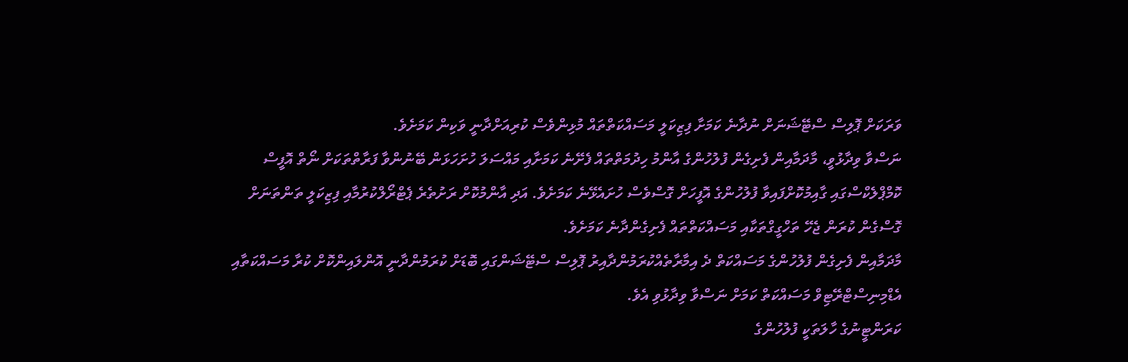ވަރަކަށް ޕޮލިސް ސްޓޭޝަނަށް ނުދާނެ ކަމަށާ ފިޒިކަލީ މަސައްކަތްތައް މުޅިންވެސް ކުރިއަށްދާނީ ވަކިން ކަމަށެވެ.
ނަސްވާ ވިދާޅުވީ، މާދަމާއިން ފެށިގެން ފުލުހުންގެ އާންމު ހިދުމަތްތައް ފެށޭނެ ކަމަށާއި މައްސަލަ ހުށަހަޅަން ބޭނުންވާ ފަރާތްތަކަށް ނޯތް އޮފީސް ކޮމްޕްލެކްސްގައި ގާއިމުކޮށްފައިވާ ފުލުހުންގެ އޮފީހަށް ގޮސްވެސް ހުށައެޅޭނެ ކަމަށެވެ. އަދި އާންމުކޮށް ރަށުތެރެ ޕެޓްރޯލްކުރުމާއި ފިޒިކަލީ ތަންތަނަށް ގޮސްގެން ކުރަން ޖެހޭ ތަހްގީގްތަކާއި މަސައްކަތްތައް ފެށިގެންދާނެ ކަމަށެވެ.
މާދަމާއިން ފެށިގެން ފުލުހުންގެ މަސައްކަތް ދެ އިމާރާތެއްކުރަމުންދާއިރު ޕޮލިސް ސްޓޭޝަންގައި ބޮޑަށް ކުރަމުންދާނީ އޮންލައިންކޮށް ކުރާ މަސައްކަތާއި އެޑްމިނިސްޓްރޭޓިވް މަސައްކަތް ކަމަށް ނަސްވާ ވިދާޅުވި އެވެ.
ކަރަންޓީނުގެ ހާލަތަކީ ފުލުހުންގެ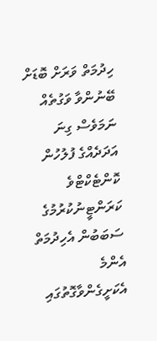ހިދުމަތް ވަރަށް ބޮޑަށް ބޭނުންވާ ވަގުތެއް ނަމަވެސް ގިނަ އަދަދެއްގެ ފުލުހުން ކޮންޓެކްޓްވެ ކަރަންޓީނުކުރުމުގެ ސަބަބުން އެހިދުމަތް އެންމެ އެކަށީގެންވާގޮތުގައި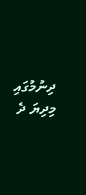ދިނުމުގައި މިދިޔަ ދެ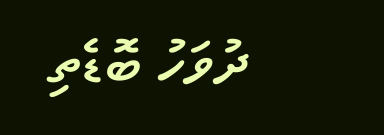ދުވަހު ބޮޑެތި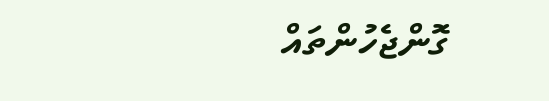ގޮންޖެހުންތައް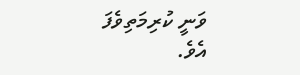ވަނީ ކުރިމަތިވެފަ އެވެ.